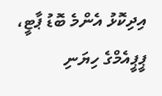އިދިކޮޅު އެންމެ ބޮޑު ޕާޓީ، ޕީޕީއެމްގެ ހިޔަނި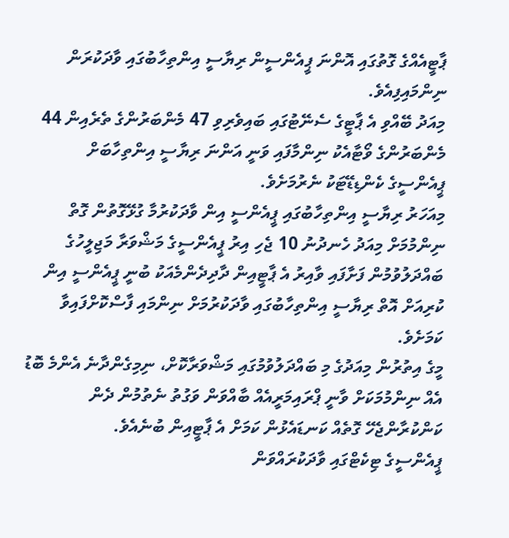ޕާޓީއެއްގެ ގޮތުގައި އޮންނަ ޕީއެންސީން ރިޔާސީ އިންތިހާބުގައި ވާދަކުރަން ނިންމައިފިއެވެ.
މިއަދު ބޭއްވި އެ ޕާޓީގެ ސެނޭޓުގައި ބައިވެރިވި 47 މެންބަރުންގެ ތެރެއިން 44 މެންބަރުންގެ ވޯޓާއެކު ނިންމާފައި ވަނީ އަންނަ ރިޔާސީ އިންތިހާބަށް ޕީއެންސީގެ ކެންޑިޑޭޓަކު ނެރުމަށެވެ.
މިއަހަރު ރިޔާސީ އިންތިހާބުގައި ޕީއެންސީ އިން ވާދަކުރުމާ ގުޅޭގޮތުން ގޮތް ނިންމުމަށް މިއަދު ހެނދުނު 10 ޖެހި އިރު ޕީއެންސީގެ މަޝްވަރާ މަޖިލީހުގެ ބައްދަލުވުމުން ފަށާފައި ވާއިރު އެ ޕާޓީއިން ދާދިދެންމެއަކު ބުނީ ޕީއެންސީ އިން ކުރިއަށް އޮތް ރިޔާސީ އިންތިހާބުގައި ވާދަކުރުމަށް ނިންމައި ފާސްކޮށްފައިވާ ކަމަށެވެ.
މީގެ އިތުރުން މިއަދުގެ މި ބައްދަލުވުމުގައި މަޝްވަރާކޮށް، ނިމިގެންދާނެ އެންމެ ބޮޑު އެއް ނިންމުމަކަށް ވާނީ ޕްރައިމަރީއެއް ބާއްވަން ވަގުތު ނެތުމުން ދެން ކަންކުރާންޖެހޭ ގޮތެއް ކަނޑައެޅުން ކަމަށް އެ ޕާޓީއިން ބުނެއެވެ.
ޕީއެންސީގެ ޓިކެޓްގައި ވާދަކުރައްވަން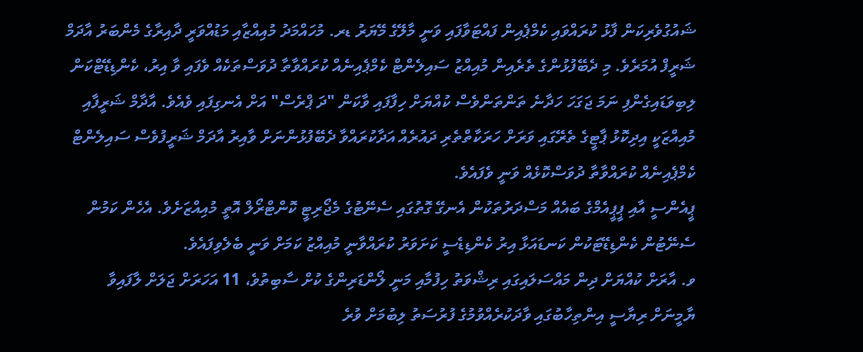ޝައުގުވެރިކަން ފާޅު ކުރައްވައި ކެމްޕެއިން ފައްޓަވާފައި ވަނީ މާލޭގެ މޭޔަރު ޑރ. މުހައްމަދު މުއިއްޒާއި މަޑުއްވަރީ ދާއިރާގެ މެންބަރު އާދަމް ޝަރީފް އުމަރެވެ. މި ދެބޭފުޅުންގެ ތެރެއިން މުއިއްޒު ސައިލެންޓް ކެމްޕެއިނެއް ކުރައްވާތާ ދުވަސްތަކެއް ވެފައި ވާ އިރު، ކެންޑިޑޭޓްކަން ލިބިވަޑައިގެންފި ނަމަ ޖަގަހަ ހަދާނެ ތަންތަންވެސް ކުއްޔަށް ހިފާފައި ވާކަން "ދަ ޕްރެސް" އަށް އެނގިފައި ވެއެވެ. އާދާމް ޝަރީފާއި މުއިއްޒަކީ އިދިކޮޅު ޕާޓީގެ ތެރޭގައި ވަރަށް ހަރަކާތްތެރި ދައުރެއް އަދާކުރައްވާ ދެބޭފުޅުންނަށް ވާއިރު އާދަމް ޝަރީފުވެސް ސައިލެންޓް ކެމްޕެއިނެއް ކުރައްވާތާ ދުވަސްކޮޅެއް ވަނީ ވެފައެވެ.
ޕީއެންސީ އާއި ޕީޕީއެމްގެ ބައެއް މަސްދަރުތަކުން އެނގޭ ގޮތުގައި ސެނޭޓުގެ މެޖޯރިޓީ ކޮންޓްރޯލް އޮތީ މުއިއްޒަށެވެ. އެހެން ކަމުން ސެނޭޓުން ކެންޑިޑޭޓަކުން ކަނޑައަޅާ އިރު ކެންޑިޑެސީ ކަށަވަރު ކުރައްވާނީ މުއިއްޒު ކަމަށް ވަނީ ބެލެވިފައެވެ.
ވ. އާރަށް ކުއްޔަށް ދިން މައްސަލައިގައި ރިޝްވަތު ހިފުމާއި މަނީ ލޯންޑަރިންގެ ކުށް ސާބިތުވެ، 11 އަހަރަށް ޖަލަށް ލާފައިވާ ޔާމީނަށް ރިޔާސީ އިންތިހާބުގައި ވާދަކުރެއްވުމުގެ ފުރުސަތު ލިބުމަށް ވުރެ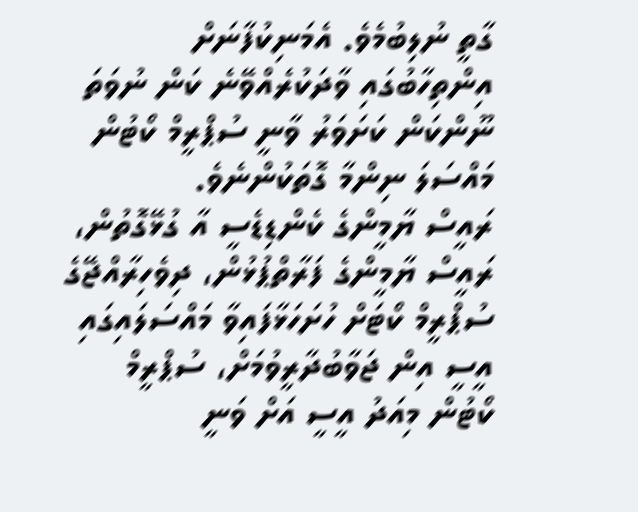ގާތީ ނުލިބުމެވެ. އެމަނިކުފާނަށް އިންތިހާބުގައި ވާދަކުރެއްވޭނެ ކަން ނުވަތަ ނޫންކަން ކަށަވަރު ވާނީ ސުޕްރީމް ކޯޓުން މައްސަލަ ނިންމާ ގޮތަކުންނެވެ.
ރައީސް ޔާމީންގެ ކެންޑިޑެސީ އާ ގުޅޭގޮތުން، ރައީސް ޔާމީންގެ ފަރާތްޕުޅުން، ދިވެހިރާއްޖޭގެ ސުޕްރީމް ކޯޓަށް ހުށަހަޅާފައިވާ މައްސަލައިގައި އީސީ އިން ޖަވާބުދާރީވުމަށް، ސުޕްރީމް ކޯޓުން މިއަދު އީސީ އަށް ވަނީ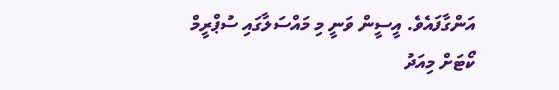އަންގާފައެވެ. އީސީން ވަނީ މި މައްސަލާގައި ސުޕްރީމް ކޯޓަށް މިއަދު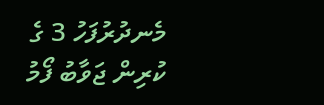މެނދުރުފަހު 3 ގެ ކުރިން ޖަވާބު ފޯމު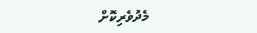މެދުވެރިކޮށް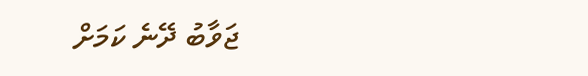ޖަވާބު ދޭނެ ކަމަށް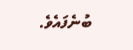ބުނެފައެވެ.